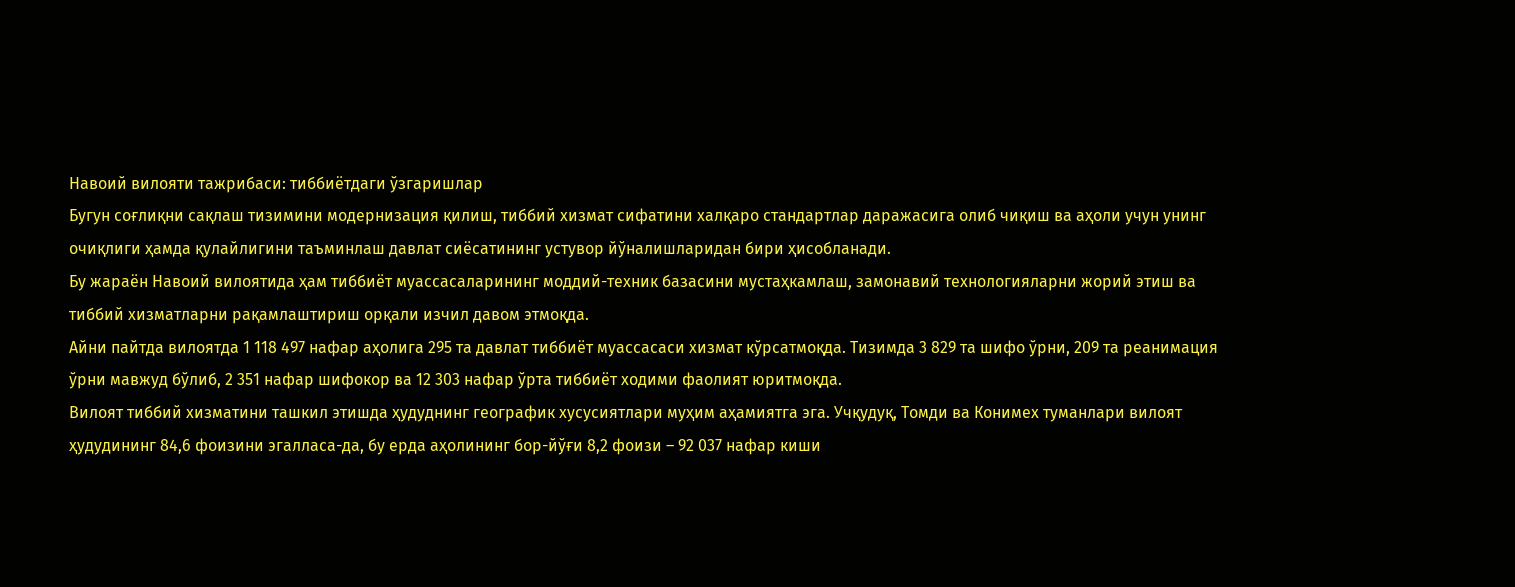Навоий вилояти тажрибаси: тиббиётдаги ўзгаришлар
Бугун соғлиқни сақлаш тизимини модернизация қилиш, тиббий хизмат сифатини халқаро стандартлар даражасига олиб чиқиш ва аҳоли учун унинг очиқлиги ҳамда қулайлигини таъминлаш давлат сиёсатининг устувор йўналишларидан бири ҳисобланади.
Бу жараён Навоий вилоятида ҳам тиббиёт муассасаларининг моддий-техник базасини мустаҳкамлаш, замонавий технологияларни жорий этиш ва тиббий хизматларни рақамлаштириш орқали изчил давом этмоқда.
Айни пайтда вилоятда 1 118 497 нафар аҳолига 295 та давлат тиббиёт муассасаси хизмат кўрсатмоқда. Тизимда 3 829 та шифо ўрни, 209 та реанимация ўрни мавжуд бўлиб, 2 351 нафар шифокор ва 12 303 нафар ўрта тиббиёт ходими фаолият юритмоқда.
Вилоят тиббий хизматини ташкил этишда ҳудуднинг географик хусусиятлари муҳим аҳамиятга эга. Учқудуқ, Томди ва Конимех туманлари вилоят ҳудудининг 84,6 фоизини эгалласа-да, бу ерда аҳолининг бор-йўғи 8,2 фоизи – 92 037 нафар киши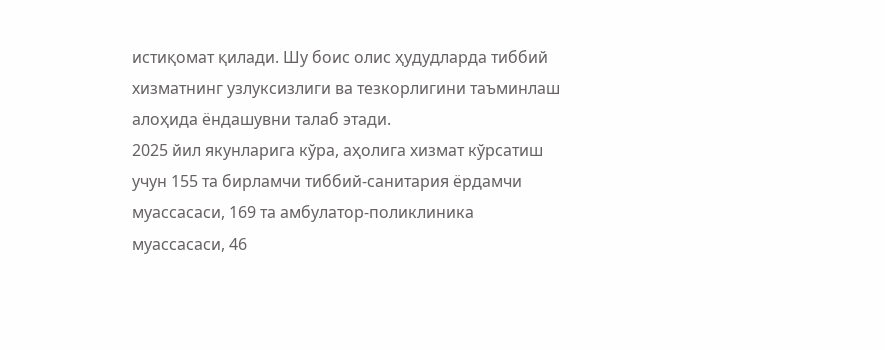истиқомат қилади. Шу боис олис ҳудудларда тиббий хизматнинг узлуксизлиги ва тезкорлигини таъминлаш алоҳида ёндашувни талаб этади.
2025 йил якунларига кўра, аҳолига хизмат кўрсатиш учун 155 та бирламчи тиббий-санитария ёрдамчи муассасаси, 169 та амбулатор-поликлиника муассасаси, 46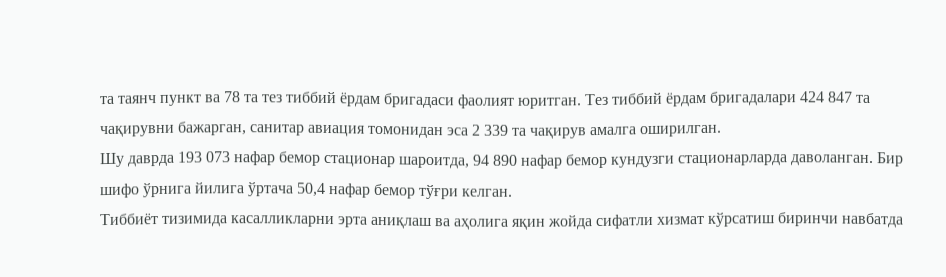та таянч пункт ва 78 та тез тиббий ёрдам бригадаси фаолият юритган. Тез тиббий ёрдам бригадалари 424 847 та чақирувни бажарган, санитар авиация томонидан эса 2 339 та чақирув амалга оширилган.
Шу даврда 193 073 нафар бемор стационар шароитда, 94 890 нафар бемор кундузги стационарларда даволанган. Бир шифо ўрнига йилига ўртача 50,4 нафар бемор тўғри келган.
Тиббиёт тизимида касалликларни эрта аниқлаш ва аҳолига яқин жойда сифатли хизмат кўрсатиш биринчи навбатда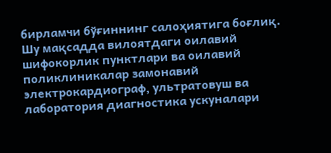бирламчи бўғиннинг салоҳиятига боғлиқ. Шу мақсадда вилоятдаги оилавий шифокорлик пунктлари ва оилавий поликлиникалар замонавий электрокардиограф, ультратовуш ва лаборатория диагностика ускуналари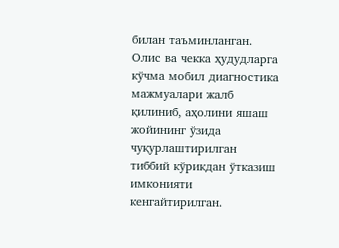билан таъминланган.
Олис ва чекка ҳудудларга кўчма мобил диагностика мажмуалари жалб қилиниб, аҳолини яшаш жойининг ўзида чуқурлаштирилган тиббий кўрикдан ўтказиш имконияти кенгайтирилган.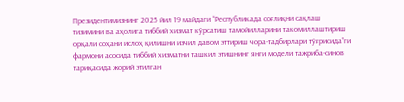Президентимизнинг 2025 йил 19 майдаги “Республикада соғлиқни сақлаш тизимини ва аҳолига тиббий хизмат кўрсатиш тамойилларини такомиллаштириш орқали соҳани ислоҳ қилишни изчил давом эттириш чора-тадбирлари тўғрисида”ги фармони асосида тиббий хизматни ташкил этишнинг янги модели тажриба-синов тариқасида жорий этилган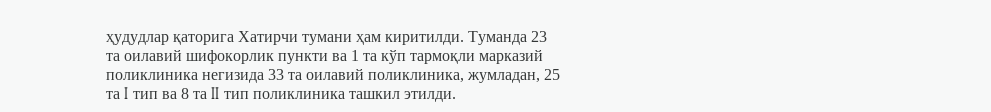ҳудудлар қаторига Хатирчи тумани ҳам киритилди. Туманда 23 та оилавий шифокорлик пункти ва 1 та кўп тармоқли марказий поликлиника негизида 33 та оилавий поликлиника, жумладан, 25 та I тип ва 8 та II тип поликлиника ташкил этилди.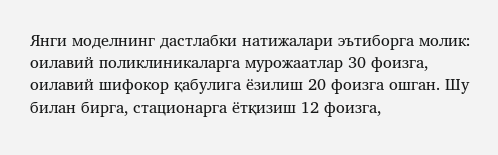Янги моделнинг дастлабки натижалари эътиборга молик: оилавий поликлиникаларга мурожаатлар 30 фоизга, оилавий шифокор қабулига ёзилиш 20 фоизга ошган. Шу билан бирга, стационарга ётқизиш 12 фоизга,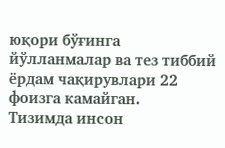юқори бўғинга йўлланмалар ва тез тиббий ёрдам чақирувлари 22 фоизга камайган.
Тизимда инсон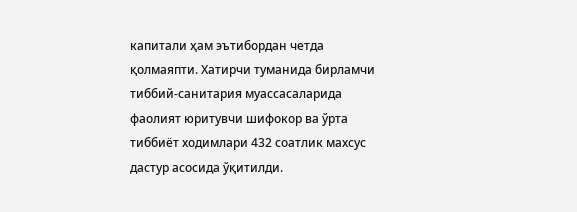капитали ҳам эътибордан четда қолмаяпти. Хатирчи туманида бирламчи тиббий-санитария муассасаларида фаолият юритувчи шифокор ва ўрта тиббиёт ходимлари 432 соатлик махсус дастур асосида ўқитилди.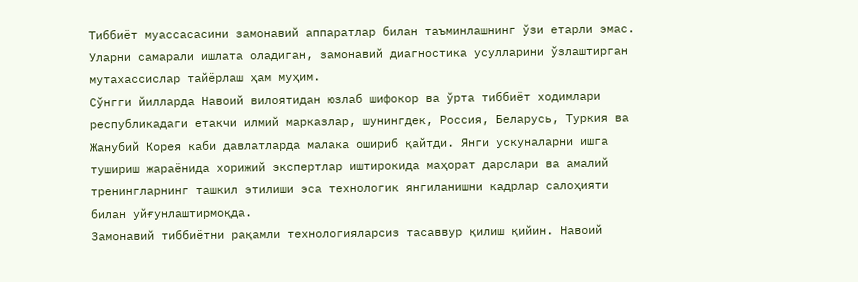Тиббиёт муассасасини замонавий аппаратлар билан таъминлашнинг ўзи етарли эмас. Уларни самарали ишлата оладиган, замонавий диагностика усулларини ўзлаштирган мутахассислар тайёрлаш ҳам муҳим.
Сўнгги йилларда Навоий вилоятидан юзлаб шифокор ва ўрта тиббиёт ходимлари республикадаги етакчи илмий марказлар, шунингдек, Россия, Беларусь, Туркия ва Жанубий Корея каби давлатларда малака ошириб қайтди. Янги ускуналарни ишга тушириш жараёнида хорижий экспертлар иштирокида маҳорат дарслари ва амалий тренингларнинг ташкил этилиши эса технологик янгиланишни кадрлар салоҳияти билан уйғунлаштирмоқда.
Замонавий тиббиётни рақамли технологияларсиз тасаввур қилиш қийин. Навоий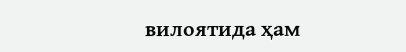вилоятида ҳам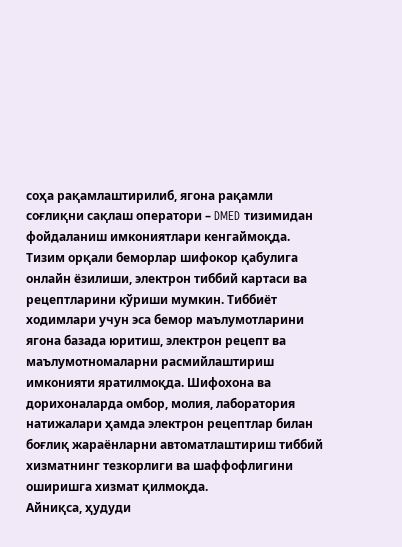соҳа рақамлаштирилиб, ягона рақамли соғлиқни сақлаш оператори – DMED тизимидан фойдаланиш имкониятлари кенгаймоқда. Тизим орқали беморлар шифокор қабулига онлайн ёзилиши, электрон тиббий картаси ва рецептларини кўриши мумкин. Тиббиёт ходимлари учун эса бемор маълумотларини ягона базада юритиш, электрон рецепт ва маълумотномаларни расмийлаштириш имконияти яратилмоқда. Шифохона ва дорихоналарда омбор, молия, лаборатория натижалари ҳамда электрон рецептлар билан боғлиқ жараёнларни автоматлаштириш тиббий хизматнинг тезкорлиги ва шаффофлигини оширишга хизмат қилмоқда.
Айниқса, ҳудуди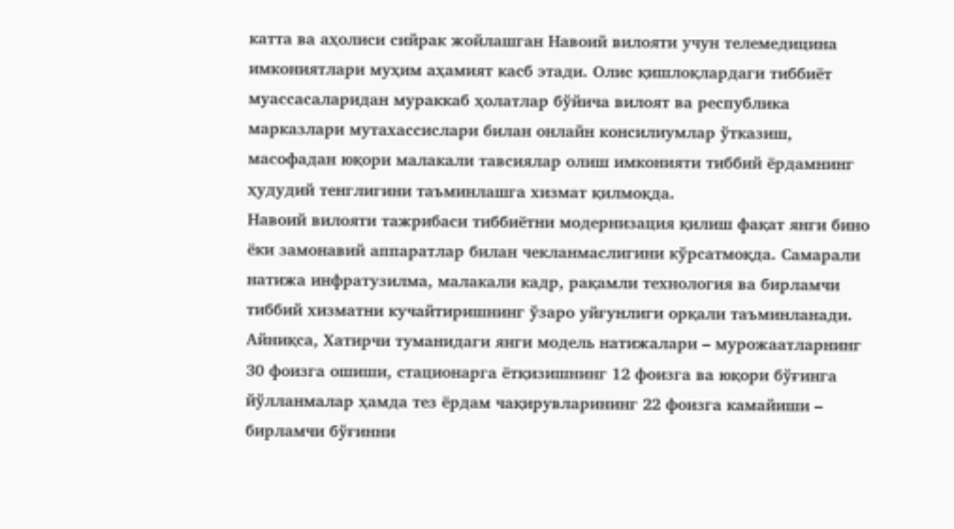катта ва аҳолиси сийрак жойлашган Навоий вилояти учун телемедицина имкониятлари муҳим аҳамият касб этади. Олис қишлоқлардаги тиббиёт муассасаларидан мураккаб ҳолатлар бўйича вилоят ва республика марказлари мутахассислари билан онлайн консилиумлар ўтказиш, масофадан юқори малакали тавсиялар олиш имконияти тиббий ёрдамнинг ҳудудий тенглигини таъминлашга хизмат қилмоқда.
Навоий вилояти тажрибаси тиббиётни модернизация қилиш фақат янги бино ёки замонавий аппаратлар билан чекланмаслигини кўрсатмоқда. Самарали натижа инфратузилма, малакали кадр, рақамли технология ва бирламчи тиббий хизматни кучайтиришнинг ўзаро уйғунлиги орқали таъминланади.
Айниқса, Хатирчи туманидаги янги модель натижалари – мурожаатларнинг 30 фоизга ошиши, стационарга ётқизишнинг 12 фоизга ва юқори бўғинга йўлланмалар ҳамда тез ёрдам чақирувларининг 22 фоизга камайиши – бирламчи бўғинни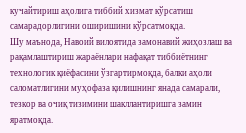кучайтириш аҳолига тиббий хизмат кўрсатиш самарадорлигини оширишини кўрсатмоқда.
Шу маънода, Навоий вилоятида замонавий жиҳозлаш ва рақамлаштириш жараёнлари нафақат тиббиётнинг технологик қиёфасини ўзгартирмоқда, балки аҳоли саломатлигини муҳофаза қилишнинг янада самарали, тезкор ва очиқ тизимини шакллантиришга замин яратмоқда.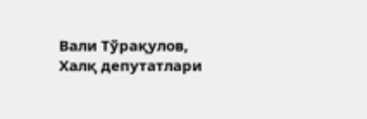Вали Тўрақулов,
Халқ депутатлари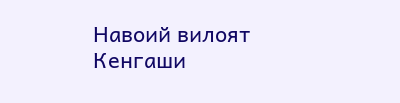Навоий вилоят Кенгаши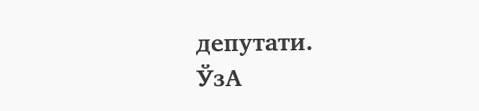депутати.
ЎзА